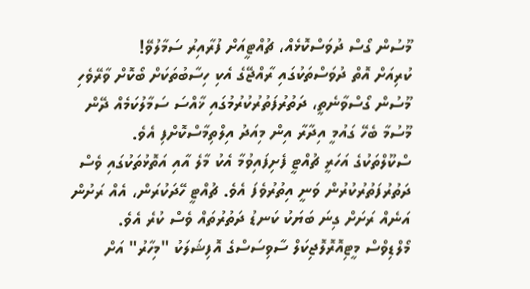މޫސުން ގޯސް ދުވަސްކޮޅެއް، ޗުއްޓީއަށް ފުރާއިރު ސަމާލުވޭ!
ކުރިއަށް އޮތް ދުވަސްތަކުގައި ރާއްޖޭގެ އެކި ހިސާބުތަކަށް ބޯކޮށް ވާރޭވެހި މޫސުން ގޯސްވާނެތީ، ދަތުރުފަތުރުކުރުމުގައި ޚާއްސަ ސަމާލުކަމެއް ދޭން މޫސުމާ ބެހޭ ގައުމީ އިދާރާ އިން މިއަދު އިލްތިމާސްކޮށްފި އެވެ.
ސްކޫލްތަކުގެ އަހަރީ ޗުއްޓީ ފެށިފައިވުމާ އެކު މާލެ އާއި އަތޮޅުތަކުގައި ވެސް ދަތުރުފަތުރުކުރުން ވަނީ އިތުރުވެފަ އެވެ. ޗުއްޓީ ހޭދަކުރަން، އެއް ރަށުން އަނެއް ރަށަށް ގިނަ ބަޔަކު ކަނޑު ދަތުރުތައް ވެސް ކުރެ އެވެ.
މޯލްޑިވްސް މީޓިއޮރޮލޮޖިކަލް ސާވިސަސްގެ އޮފިޝަލަކު "މިހާރު" އަށް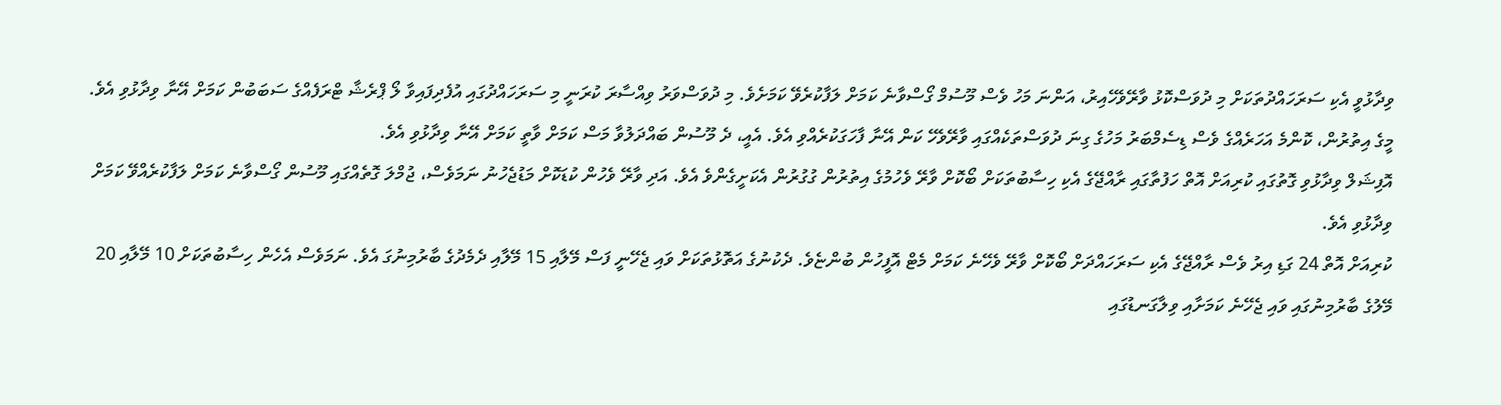ވިދާޅުވީ އެކި ސަރަހައްދުތަކަށް މި ދުވަސްކޮޅު ވާރޭވެހޭއިރު، އަންނަ މަހު ވެސް މޫސުމް ގޯސްވާނެ ކަމަށް ލަފާކުރެވޭ ކަމަށެވެ. މި ދުވަސްވަރު ވިއްސާރަ ކުރަނީ މި ސަރަހައްދުގައި އުފެދިފައިވާ ލޯ ޕްރެޝާ ޓްރަފެއްގެ ސަބަބުން ކަމަށް އޭނާ ވިދާޅުވި އެވެ.
މީގެ އިތުރުން، ކޮންމެ އަހަރެއްގެ ވެސް ޑިސެމްބަރު މަހުގެ ގިނަ ދުވަސްތަކެއްގައި ވާރޭވެހޭ ކަން އޭނާ ފާހަގަކުރެއްވި އެވެ. އެއީ، ދެ މޫސުން ބައްދަލުވާ މަސް ކަމަށް ވާތީ ކަމަށް އޭނާ ވިދާޅުވި އެވެ.
އޮފިޝަލް ވިދާޅުވި ގޮތުގައި ކުރިއަށް އޮތް ހަފުތާގައި ރާއްޖޭގެ އެކި ހިސާބުތަކަށް ބޯކޮށް ވާރޭ ވެހުމުގެ އިތުރުން ގުގުރުން އެކަށީގެންވެ އެވެ. އަދި ވާރޭ ވެހުން ކުޑަކޮށް މަޑުޖެހުނު ނަމަވެސް، ޖުމްލަ ގޮތެއްގައި މޫސުން ގޯސްވާނެ ކަމަށް ލަފާކުރެއްވޭ ކަމަށް ވިދާޅުވި އެވެ.
ކުރިއަށް އޮތް 24 ގަޑި އިރު ވެސް ރާއްޖޭގެ އެކި ސަރަހައްދަށް ބޯކޮށް ވާރޭ ވެހޭނެ ކަމަށް މެޓް އޮފީހުން ބުންޏެވެ. ދެކުނުގެ އަތޮޅުތަކަށް ވައި ޖެހޭނީ ފަސް މޭލާއި 15 މޭލާއި ދެމެދުގެ ބާރުމިނުގަ އެވެ. ނަމަވެސް އެހެން ހިސާބުތަކަށް 10 މޭލާއި 20 މޭލުގެ ބާރުމިނުގައި ވައި ޖެހޭނެ ކަމަށާއި ވިލާގަނޑުގައި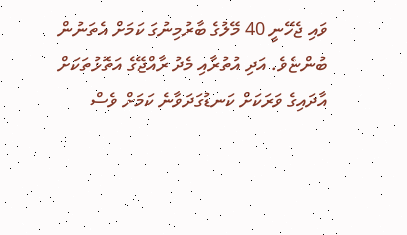ވައި ޖެހޭނީ 40 މޭލުގެ ބާރުމިނުގަ ކަމަށް އެތަނުން ބުންޏެވެ. އަދި އުތުރާއި މެދު ރާއްޖޭގެ އަތޮޅުތަކަށް އާދައިގެ ވަރަކަށް ކަނޑުގަދަވާނެ ކަމަށް ވެސް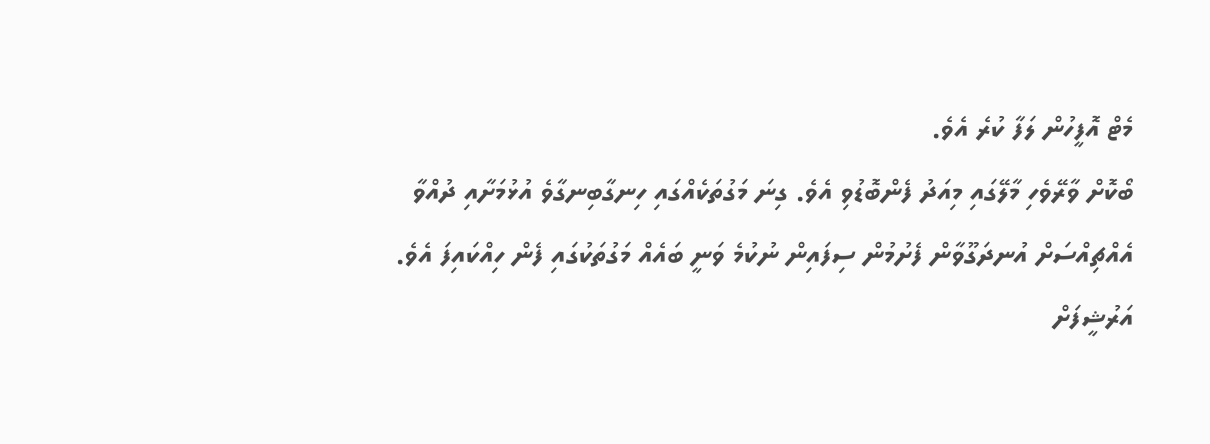މެޓް އޮފީހުން ލަފާ ކުރެ އެވެ.
ބޯކޮށް ވާރޭވެހި މާލޭގައި މިއަދު ފެންބޮޑުވި އެވެ. ގިނަ މަގުތަކެއްގައި ހިނގާބިނގާވެ އުޅުމަށާއި ދުއްވާ އެއްޗިއްސަށް އުނދަގޫވާން ފެށުމުން ސިފައިން ނުކުމެ ވަނީ ބައެއް މަގުތަކުގައި ފެން ހިއްކައިފަ އެވެ.
އަރުޝީފަށް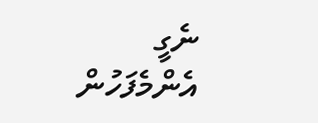ނެގީ
އެންމެފަހުން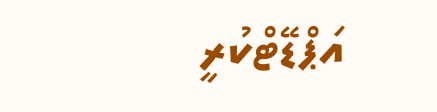އަޕްޑޭޓްކުރީ